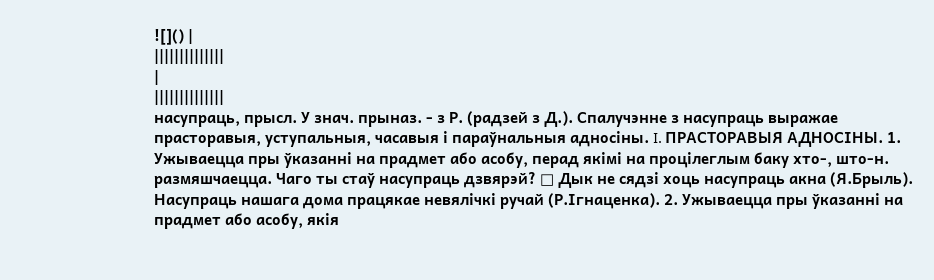![]() |
||||||||||||||
|
||||||||||||||
насупраць, прысл. У знач. прыназ. - з Р. (радзей з Д.). Спалучэнне з насупраць выражае прасторавыя, уступальныя, часавыя і параўнальныя адносіны. I. ПРАСТОРАВЫЯ АДНОСІНЫ. 1. Ужываецца пры ўказанні на прадмет або асобу, перад якімі на процілеглым баку хто-, што-н. размяшчаецца. Чаго ты стаў насупраць дзвярэй? □ Дык не сядзі хоць насупраць акна (Я.Брыль). Насупраць нашага дома працякае невялічкі ручай (Р.Ігнаценка). 2. Ужываецца пры ўказанні на прадмет або асобу, якія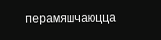перамяшчаюцца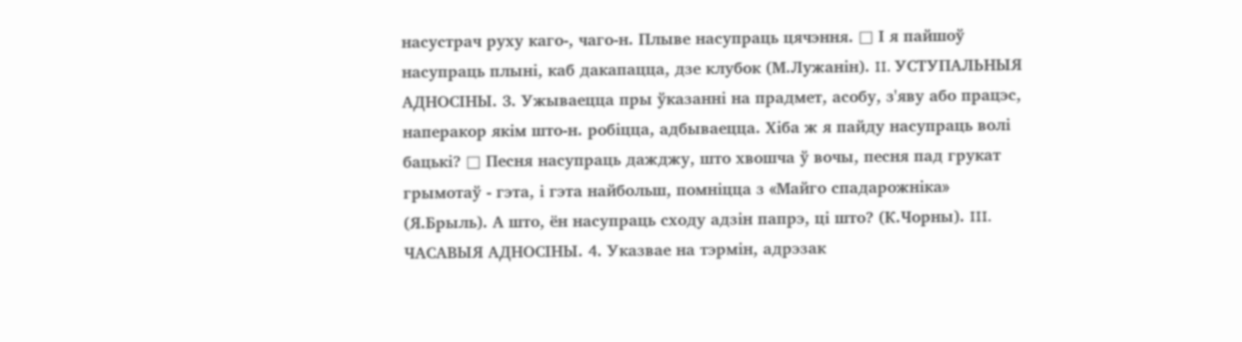насустрач руху каго-, чаго-н. Плыве насупраць цячэння. □ І я пайшоў насупраць плыні, каб дакапацца, дзе клубок (М.Лужанін). II. УСТУПАЛЬНЫЯ АДНОСІНЫ. 3. Ужываецца пры ўказанні на прадмет, асобу, з'яву або працэс, наперакор якім што-н. робіцца, адбываецца. Хіба ж я пайду насупраць волі бацькі? □ Песня насупраць дажджу, што хвошча ў вочы, песня пад грукат грымотаў - гэта, і гэта найбольш, помніцца з «Майго спадарожніка» (Я.Брыль). А што, ён насупраць сходу адзін папрэ, ці што? (К.Чорны). III. ЧАСАВЫЯ АДНОСІНЫ. 4. Указвае на тэрмін, адрэзак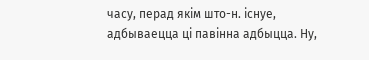часу, перад якім што-н. існуе, адбываецца ці павінна адбыцца. Ну,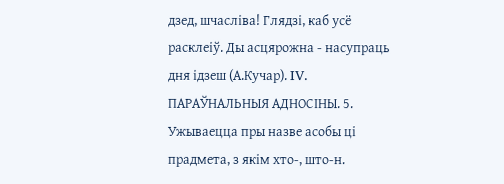дзед, шчасліва! Глядзі, каб усё расклеіў. Ды асцярожна - насупраць дня ідзеш (А.Кучар). IV. ПАРАЎНАЛЬНЫЯ АДНОСІНЫ. 5. Ужываецца пры назве асобы ці прадмета, з якім хто-, што-н.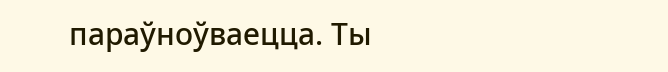параўноўваецца. Ты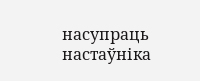насупраць настаўніка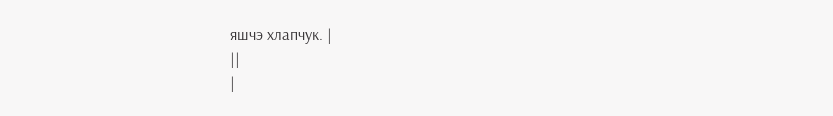яшчэ хлапчук. |
||
|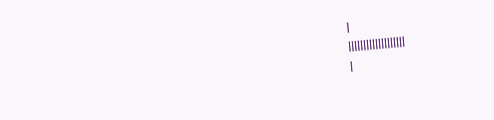|
|||||||||||||||||||
|